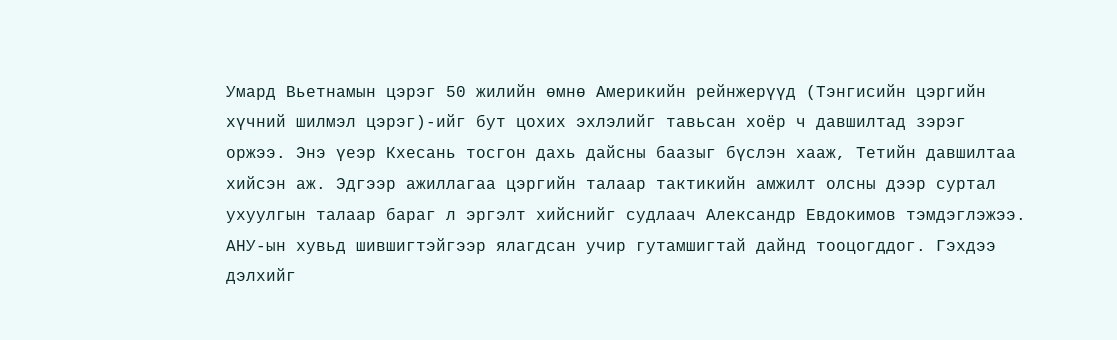Умард Вьетнамын цэрэг 50 жилийн өмнө Америкийн рейнжерүүд (Тэнгисийн цэргийн хүчний шилмэл цэрэг)-ийг бут цохих эхлэлийг тавьсан хоёр ч давшилтад зэрэг оржээ. Энэ үеэр Кхесань тосгон дахь дайсны баазыг бүслэн хааж, Тетийн давшилтаа хийсэн аж. Эдгээр ажиллагаа цэргийн талаар тактикийн амжилт олсны дээр суртал ухуулгын талаар бараг л эргэлт хийснийг судлаач Александр Евдокимов тэмдэглэжээ.
АНУ-ын хувьд шившигтэйгээр ялагдсан учир гутамшигтай дайнд тооцогддог. Гэхдээ дэлхийг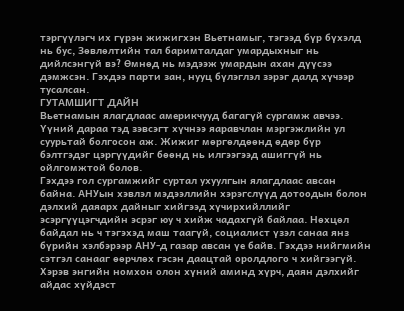тэргүүлэгч их гүрэн жижигхэн Вьетнамыг, тэгээд бүр бүхэлд нь бус, Зөвлөлтийн тал баримталдаг умардыхныг нь дийлсэнгүй вэ? Өмнөд нь мэдээж умардын ахан дүүсээ дэмжсэн. Гэхдээ парти зан, нууц бүлэглэл зэрэг далд хүчээр тусалсан.
ГУТАМШИГТ ДАЙН
Вьетнамын ялагдлаас америкчууд багагүй сургамж авчээ. Үүний дараа тэд зэвсэгт хүчнээ яаравчлан мэргэжлийн ул суурьтай болгосон аж. Жижиг мөргөлдөөнд өдөр бүр бэлтгэдэг цэргүүдийг бөөнд нь илгээгээд ашиггүй нь ойлгомжтой болов.
Гэхдээ гол сургамжийг суртал ухуулгын ялагдлаас авсан байна. АНУын хэвлэл мэдээллийн хэрэгслүүд дотоодын болон дэлхий даяарх дайныг хийгээд хүчирхийллийг эсэргүүцэгчдийн эсрэг юу ч хийж чадахгүй байлаа. Нөхцөл байдал нь ч тэгэхэд маш таагүй, социалист үзэл санаа янз бүрийн хэлбэрээр АНУ-д газар авсан үе байв. Гэхдээ нийгмийн сэтгэл санааг өөрчлөх гэсэн даацтай оролдлого ч хийгээгүй. Хэрэв энгийн номхон олон хүний аминд хүрч, даян дэлхийг айдас хүйдэст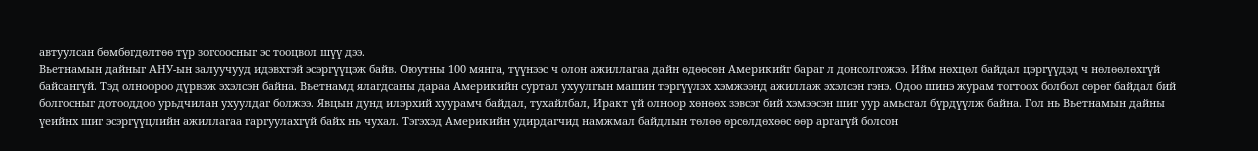автуулсан бөмбөгдөлтөө түр зогсоосныг эс тооцвол шүү дээ.
Вьетнамын дайныг АНУ-ын залуучууд идэвхтэй эсэргүүцэж байв. Оюутны 100 мянга, түүнээс ч олон ажиллагаа дайн өдөөсөн Америкийг бараг л донсолгожээ. Ийм нөхцөл байдал цэргүүдэд ч нөлөөлөхгүй байсангүй. Тэд олноороо дүрвэж эхэлсэн байна. Вьетнамд ялагдсаны дараа Америкийн суртал ухуулгын машин тэргүүлэх хэмжээнд ажиллаж эхэлсэн гэнэ. Одоо шинэ журам тогтоох болбол сөрөг байдал бий болгосныг дотооддоо урьдчилан ухуулдаг болжээ. Явцын дунд илэрхий хуурамч байдал, тухайлбал, Иракт үй олноор хөнөөх зэвсэг бий хэмээсэн шиг уур амьсгал бүрдүүлж байна. Гол нь Вьетнамын дайны үеийнх шиг эсэргүүцлийн ажиллагаа гаргуулахгүй байх нь чухал. Тэгэхэд Америкийн удирдагчид намжмал байдлын төлөө өрсөлдөхөөс өөр аргагүй болсон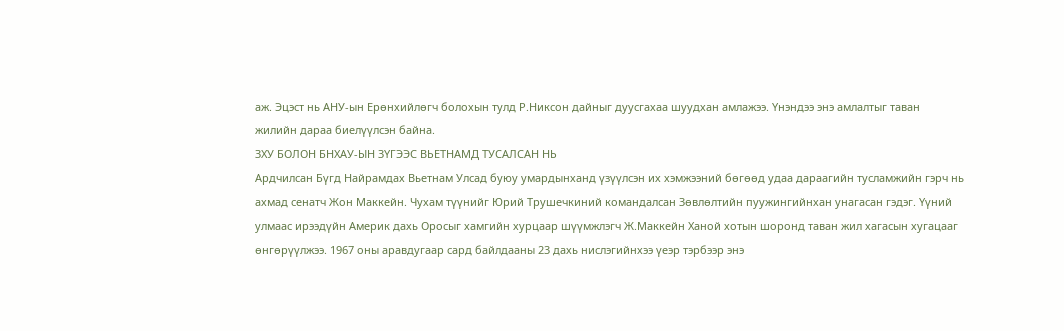аж. Эцэст нь АНУ-ын Ерөнхийлөгч болохын тулд Р.Никсон дайныг дуусгахаа шуудхан амлажээ. Үнэндээ энэ амлалтыг таван жилийн дараа биелүүлсэн байна.
ЗХУ БОЛОН БНХАУ-ЫН ЗҮГЭЭС ВЬЕТНАМД ТУСАЛСАН НЬ
Ардчилсан Бүгд Найрамдах Вьетнам Улсад буюу умардынханд үзүүлсэн их хэмжээний бөгөөд удаа дараагийн тусламжийн гэрч нь ахмад сенатч Жон Маккейн. Чухам түүнийг Юрий Трушечкиний командалсан Зөвлөлтийн пуужингийнхан унагасан гэдэг. Үүний улмаас ирээдүйн Америк дахь Оросыг хамгийн хурцаар шүүмжлэгч Ж.Маккейн Ханой хотын шоронд таван жил хагасын хугацааг өнгөрүүлжээ. 1967 оны аравдугаар сард байлдааны 23 дахь нислэгийнхээ үеэр тэрбээр энэ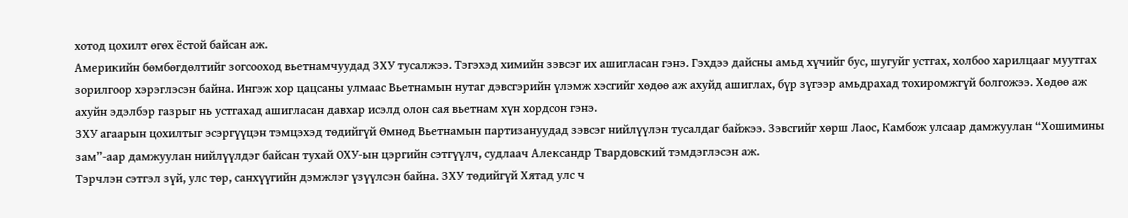хотод цохилт өгөх ёстой байсан аж.
Америкийн бөмбөгдөлтийг зогсооход вьетнамчуудад ЗХУ тусалжээ. Тэгэхэд химийн зэвсэг их ашигласан гэнэ. Гэхдээ дайсны амьд хүчийг бус, шугуйг устгах, холбоо харилцааг муутгах зорилгоор хэрэглэсэн байна. Ингэж хор цацсаны улмаас Вьетнамын нутаг дэвсгэрийн үлэмж хэсгийг хөдөө аж ахуйд ашиглах, бүр зүгээр амьдрахад тохиромжгүй болгожээ. Хөдөө аж ахуйн эдэлбэр газрыг нь устгахад ашигласан давхар исэлд олон сая вьетнам хүн хордсон гэнэ.
ЗХУ агаарын цохилтыг эсэргүүцэн тэмцэхэд төдийгүй Өмнөд Вьетнамын партизануудад зэвсэг нийлүүлэн тусалдаг байжээ. Зэвсгийг хөрш Лаос, Камбож улсаар дамжуулан “Хошимины зам”-аар дамжуулан нийлүүлдэг байсан тухай ОХУ-ын цэргийн сэтгүүлч, судлаач Александр Твардовский тэмдэглэсэн аж.
Тэрчлэн сэтгэл зүй, улс төр, санхүүгийн дэмжлэг үзүүлсэн байна. ЗХУ төдийгүй Хятад улс ч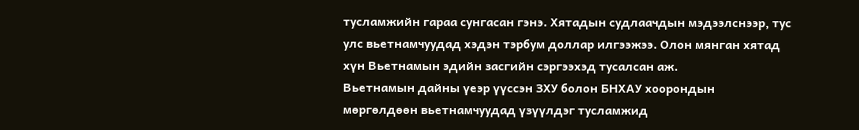тусламжийн гараа сунгасан гэнэ. Хятадын судлаачдын мэдээлснээр, тус улс вьетнамчуудад хэдэн тэрбум доллар илгээжээ. Олон мянган хятад хүн Вьетнамын эдийн засгийн сэргээхэд тусалсан аж.
Вьетнамын дайны үеэр үүссэн ЗХУ болон БНХАУ хоорондын мөргөлдөөн вьетнамчуудад үзүүлдэг тусламжид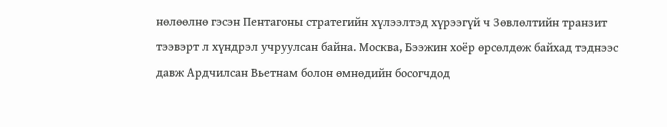нөлөөлнө гэсэн Пентагоны стратегийн хүлээлтэд хүрээгүй ч Зөвлөлтийн транзит тээвэрт л хүндрэл учруулсан байна. Москва, Бээжин хоёр өрсөлдөж байхад тэднээс давж Ардчилсан Вьетнам болон өмнөдийн босогчдод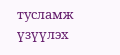тусламж үзүүлэх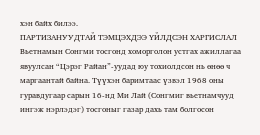хэн байх билээ.
ПАРТИЗАНУУДТАЙ ТЭМЦЭХДЭЭ ҮЙЛДСЭН ХАРГИСЛАЛ
Вьетнамын Сонгми тосгонд хоморголон устгах ажиллагаа явуулсан “Цэрэг Райан”-уудад юу тохиолдсон нь өнөө ч маргаантай байна. Түүхэн баримтаас үзвэл 1968 оны гуравдугаар сарын 16-нд Ми Лай (Сонгмиг вьетнамчууд ингэж нэрлэдэг) тосгоныг газар дахь там болгосон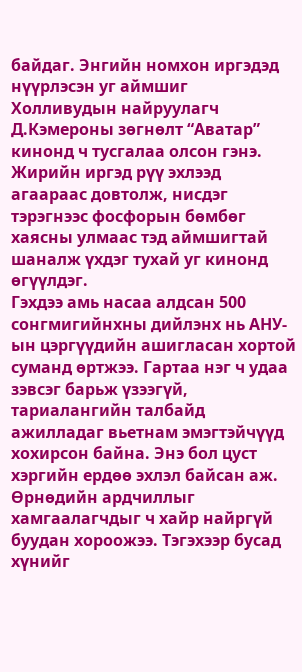байдаг. Энгийн номхон иргэдэд нүүрлэсэн уг аймшиг Холливудын найруулагч Д.Кэмероны зөгнөлт “Аватар” кинонд ч тусгалаа олсон гэнэ. Жирийн иргэд рүү эхлээд агаараас довтолж, нисдэг тэрэгнээс фосфорын бөмбөг хаясны улмаас тэд аймшигтай шаналж үхдэг тухай уг кинонд өгүүлдэг.
Гэхдээ амь насаа алдсан 500 сонгмигийнхны дийлэнх нь АНУ-ын цэргүүдийн ашигласан хортой суманд өртжээ. Гартаа нэг ч удаа зэвсэг барьж үзээгүй, тариалангийн талбайд ажилладаг вьетнам эмэгтэйчүүд хохирсон байна. Энэ бол цуст хэргийн ердөө эхлэл байсан аж. Өрнөдийн ардчиллыг хамгаалагчдыг ч хайр найргүй буудан хороожээ. Тэгэхээр бусад хүнийг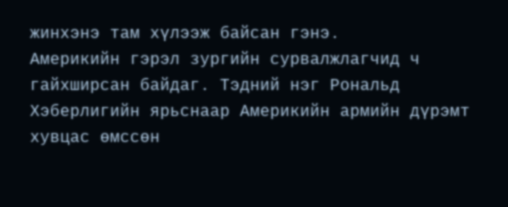жинхэнэ там хүлээж байсан гэнэ.
Америкийн гэрэл зургийн сурвалжлагчид ч гайхширсан байдаг. Тэдний нэг Рональд Хэберлигийн ярьснаар Америкийн армийн дүрэмт хувцас өмссөн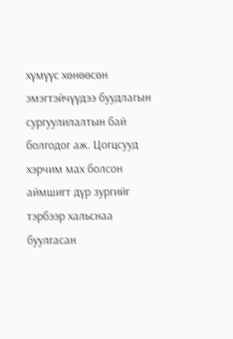хүмүүс хөнөөсөн эмэгтэйчүүдээ буудлагын сургуулилалтын бай болгодог аж. Цогцсууд хэрчим мах болсон аймшигт дүр зургийг тэрбээр хальснаа буулгасан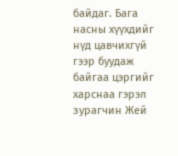байдаг. Бага насны хүүхдийг нүд цавчихгүй гээр буудаж байгаа цэргийг харснаа гэрэл зурагчин Жей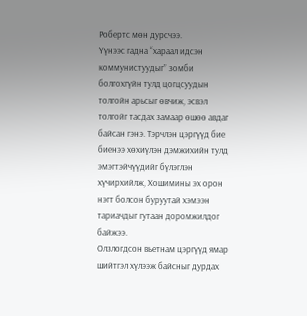Робертс мөн дурсчээ.
Үүнээс гадна “хараал идсэн коммунистуудыг” зомби болгохгүйн тулд цогцсуудын толгойн арьсыг өвчиж, эсвэл толгойг тасдах замаар өшөө авдаг байсан гэнэ. Тэрчлэн цэргүүд бие биенээ хөхиүлэн дэмжихийн тулд эмэгтэйчүүдийг бүлэглэн хүчирхийлж, Хошимины эх орон нэгт болсон буруутай хэмээн тариачдыг гутаан доромжилдог байжээ.
Олзлогдсон вьетнам цэргүүд ямар шийтгэл хүлээж байсныг дурдах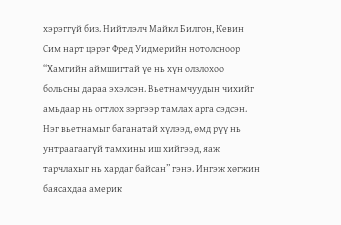хэрэггүй биз. Нийтлэлч Майкл Билгон, Кевин Сим нарт цэрэг Фред Уидмерийн нотолсноор “Хамгийн аймшигтай үе нь хүн олзлохоо больсны дараа эхэлсэн. Вьетнамчуудын чихийг амьдаар нь огтлох зэргээр тамлах арга сэдсэн. Нэг вьетнамыг баганатай хүлээд, өмд рүү нь унтраагаагүй тамхины иш хийгээд, яаж тарчлахыг нь хардаг байсан” гэнэ. Ингэж хөгжин баясахдаа америк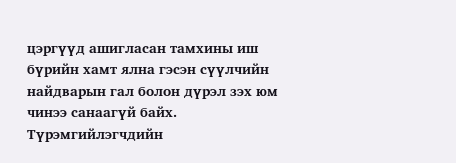цэргүүд ашигласан тамхины иш бүрийн хамт ялна гэсэн сүүлчийн найдварын гал болон дүрэл зэх юм чинээ санаагүй байх.
Түрэмгийлэгчдийн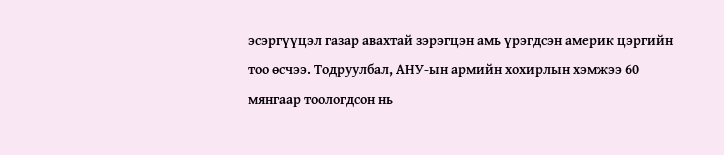эсэргүүцэл газар авахтай зэрэгцэн амь үрэгдсэн америк цэргийн тоо өсчээ. Тодруулбал, АНУ-ын армийн хохирлын хэмжээ 60 мянгаар тоологдсон нь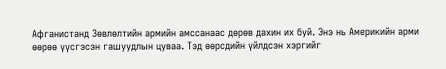Афганистанд Зөвлөлтийн армийн амссанаас дөрөв дахин их буй. Энэ нь Америкийн арми өөрөө үүсгэсэн гашуудлын цуваа. Тэд өөрсдийн үйлдсэн хэргийг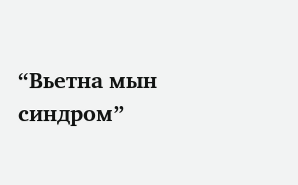“Вьетна мын синдром”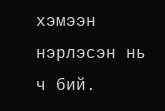хэмээн нэрлэсэн нь ч бий.